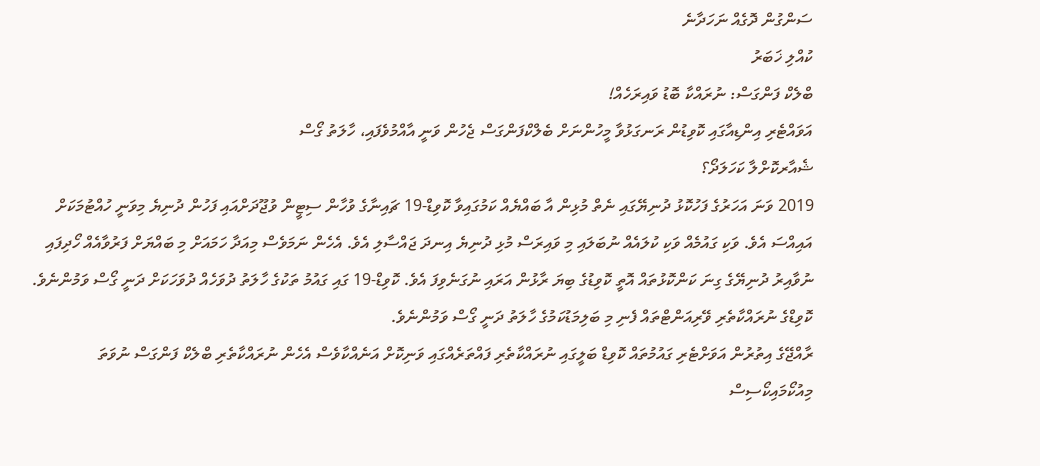ސަންގުން ދޮގެއް ނަހަދާނެ
ކުއްލި ޚަބަރު
ބްލެކް ފަންގަސް: ނުރައްކާ ބޮޑު ވައިރަހެއް!
އަވައްޓެރި އިންޑިއާގައި ކޮވިޑުން ރަނގަޅުވާ މީހުންނަށް ބެލްކްފަންގަސް ޖެހުން ވަނީ އާއްމުވެފައި، ހާލަތު ގޯސް
ޝެއާރކޮށްލާ ކަހަލަދޯ؟
2019 ވަނަ އަހަރުގެ ފަހުކޮޅު ދުނިޔޭގައި ނެތް މުޅިން އާ ބައްޔެއް ކަމުގައިވާ ކޮވިޑް-19 ޗައިނާގެ ވުހާން ސިޓީން ވުޖޫދަށްއައި ފަހުން ދުނިޔެ މިވަނީ ހުއްޓުމަކަށް އައިއްސަ އެވެ. ވަކި ގައުމެއް ވަކި ކުލައެއް ނުބަލައި މި ވައިރަސް މުޅި ދުނިޔެ އިނދަ ޖައްސާލި އެވެ. އެހެން ނަމަވެސް މިއަދާ ހަމައަށް މި ބައްޔަށް ފަރުވާއެއް ހޯދިފައި ނުވާއިރު ދުނިޔޭގެ ގިނަ ކަންކޮޅުތައް އޮތީ ކޮވިޑުގެ ބިޔަ ރާޅުން އަރައި ނުގަނެވިފަ އެވެ. ކޮވިޑް-19 ގައި ގައުމު ތަކުގެ ހާލަތު ދުވަހެއް ދުވަހަކަށް ދަނީ ގޯސް ވަމުންނެވެ. ކޮވިޑްގެ ނުރައްކާތެރި ވޭރިއަންޓްތައް ފެނި މި ބަލިމަޑުކަމުގެ ހާލަތު ދަނީ ގޯސް ވަމުންނެވެ.
ރާއްޖޭގެ އިތުރުން އަވަށްޓެރި ގައުމުތައް ކޮވިޑް ބަލީގައި ނުރައްކާތެރި ފައްތަރެއްގައި ވަނިކޮށް އަނެއްކާވެސް އެހެން ނުރައްކާތެރި ބްލެކް ފަންގަސް ނުވަތަ މިއުކޯމައިކޯސިސް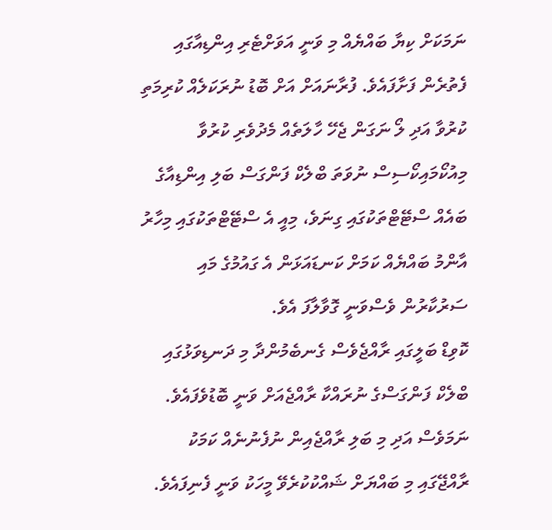ނަމަކަށް ކިޔާ ބައްޔެއް މި ވަނީ އަވަށްޓެރި އިންޑިއާގައި ފެތުރެން ފަށާފައެވެ. ފުރާނައަށް އަށް ބޮޑު ނުރަކަލެއް ކުރިމަތި ކުރުވާ އަދި ލޯ ނަގަން ޖެހޭ ހާލަތެއް މެދުވެރި ކުރުވާ މިއުކޯމައިކޯސިސް ނުވަތަ ބްލެކް ފަންގަސް ބަލި އިންޑިއާގެ ބައެއް ސްޓޭޓްތަކުގައި ގިނަވެ، މިއީ އެ ސްޓޭޓްތަކުގައި މިހާރު އާންމު ބައްޔެއް ކަމަށް ކަނޑައަޅަން އެ ގައުމުގެ މައި ސަރުކާރުން ވެސްވަނީ ގޮވާލާފަ އެވެ.
ކޮވިޑް ބަލީގައި ރާއްޖެވެސް ގެނބެމުންދާ މި ދަނޑިވަޅުގައި ބްލެކް ފަންގަސްގެ ނުރައްކާ ރާއްޖެއަށް ވަނީ ބޮޑުވެފައެވެ. ނަމަވެސް އަދި މި ބަލި ރާއްޖެއިން ނުފެނުނެއް ކަމަކު ރާއްޖޭގައި މި ބައްޔަށް ޝައްކުކުރެވޭ މީހަކު ވަނީ ފެނިފައެވެ.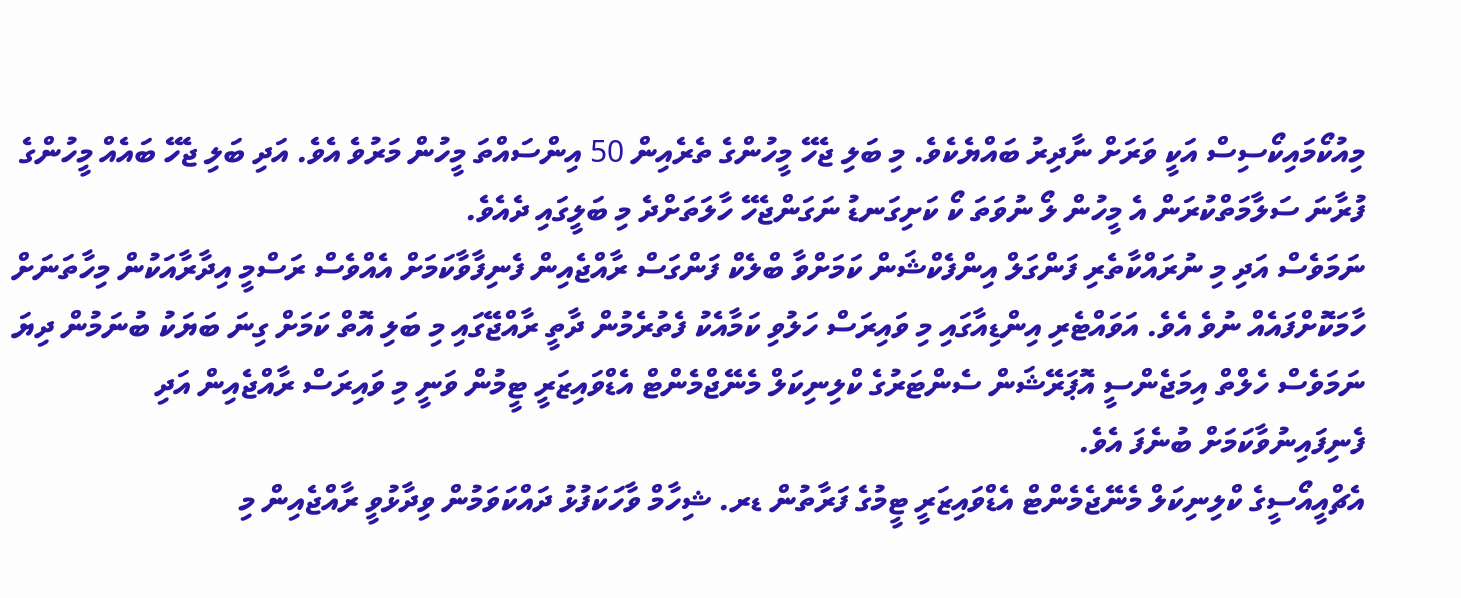މިއުކޯމައިކޯސިސް އަކީ ވަރަށް ނާދިރު ބައްޔެކެވެ. މި ބަލި ޖެހޭ މީހުންގެ ތެރެއިން 50 އިންސައްތަ މީހުން މަރުވެ އެވެ. އަދި ބަލި ޖެހޭ ބައެއް މީހުންގެ ފުރާނަ ސަލާމަތްކުރަން އެ މީހުން ލޯ ނުވަތަ ކޯ ކަށިގަނޑު ނަގަންޖެހޭ ހާލަތަށްދެ މި ބަލީގައި ދެއެވެ.
ނަމަވެސް އަދި މި ނުރައްކާތެރި ފަންގަލް އިންފެކްޝަން ކަމަށްވާ ބްލެކް ފަންގަސް ރާއްޖެއިން ފެނިފާވާކަމަށް އެއްވެސް ރަސްމީ އިދާރާއަކުން މިހާތަނަށް ހާމަކޮށްފައެއް ނުވެ އެވެ. އަވައްޓެރި އިންޑިއާގައި މި ވައިރަސް ހަލުވި ކަމާއެކު ފެތުރެމުން ދާތީ ރާއްޖޭގައި މި ބަލި އޮތް ކަމަށް ގިނަ ބަޔަކު ބުނަމުން ދިޔަ ނަމަވެސް ހެލްތް އިމަޖެންސީ އޮޕަރޭޝަން ސެންޓަރުގެ ކްލިނިކަލް މެނޭޖްމެންޓް އެޑްވައިޒަރީ ޓީމުން ވަނީ މި ވައިރަސް ރާއްޖެއިން އަދި ފެނިފައިނުވާކަމަށް ބުނެފަ އެވެ.
އެޗްއީއޯސީގެ ކްލިނިކަލް މެނޭޖެމެންޓް އެޑްވައިޒަރީ ޓީމުގެ ފަރާތުން ޑރ. ޝިހާމް ވާހަކަފުޅު ދައްކަވަމުން ވިދާޅުވީ ރާއްޖެއިން މި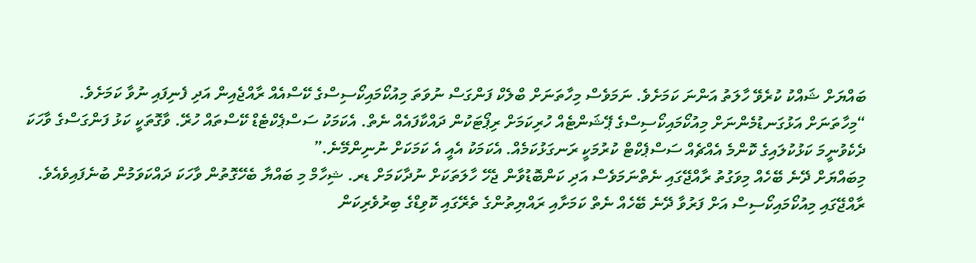ބައްޔަށް ޝައްކު ކުރެވޭ ހާލަތު އަންނަ ކަމަށެވެ. ނަމަވެސް މިހާތަނަށް ބްލެކް ފަންގަސް ނުވަތަ މިއުކޯމައިކޯސިސްގެ ކޭސްއެއް ރާއްޖެއިން އަދި ފެނިފައި ނުވާ ކަމަށެވެ.
“މިހާތަނަށް އަޅުގަނޑުމެންނަށް މިއުކޯމައިކޯސިސްގެ ޕޭޝަންޓެއް ހުރިކަމަށް ރިޕޯޓަކުން ދައްކާފައެއް ނެތް. އެކަމަކު ސަސްޕެކްޓެޑް ކޭސްތައް ހުރޭ. ވާގޮތަކީ ކަޅު ފަންގަސްގެ ވާހަކަ ދެކެވުނީމަ ކަޅުކުލައިގެ ކޮންމެ އެއްޗެއް ސަސްޕެކްޓް ކުރުމަކީ ރަނގަޅުކަމެއް. އެކަމަކު އެއީ އެ ކަމަކަށް ނުނިންމޭނެ.”
މިބައްޔަށް ދޭނެ ބޭހެއް މިވަގުތު ރާއްޖޭގައި ނެތްނަމަވެސް އަދި ކަންބޮޑުވާން ޖެހޭ ހާލަތަކަށް ނުދާކަމަށް ޑރ. ޝިހާމް މި ބައްޔާ ބެހޭގޮތުން ވާހަކަ ދައްކަވަމުން ބުނެފައިވެއެވެ.
ރާއްޖޭގައި މިއުކޯމައިކޯސިސް އަށް ފަރުވާ ދޭނެ ބޭހެއް ނެތް ކަމަށާއި ރައްޔިތުންގެ ތެރޭގައި ކޮވިޑްގެ ބިރުވެރިކަން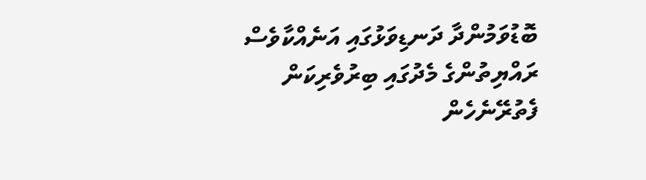ބޮޑުވަމުންދާ ދަނޑިވަޅުގައި އަނެއްކާވެސް ރައްޔިތުންގެ މެދުގައި ބިރުވެރިކަން ފެތުރޭނެހެން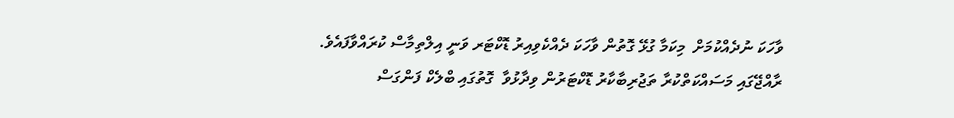ވާހަކަ ނުދެއްކުމަށް  މިކަމާ ގުޅޭ ގޮތުން ވާހަކަ ދެއްކެވިއިރު ޑޮކްޓަރ ވަނީ އިލްތިމާސް ކުރައްވާފައެވެ.
ރާއްޖޭގައި މަސައްކަތްކުރާ ތަޖުރިބާކާރު ޑޮކްޓަރުން ވިދާޅުވާ  ގޮތުގައި ބްލެކް ފަންގަސް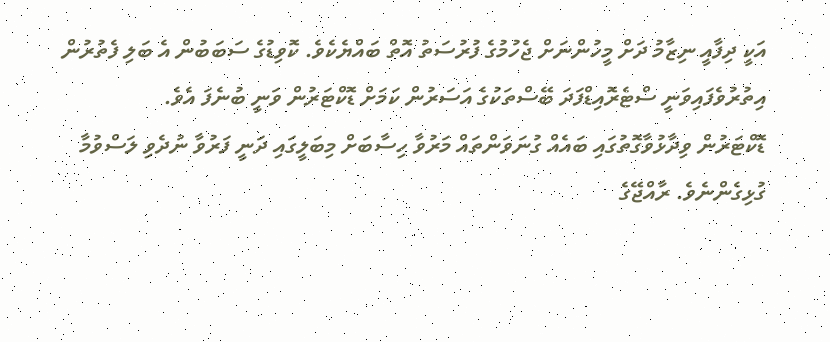އަކީ ދިފާއީ ނިޒާމު ދަށް މީހުންނަށް ޖެހުމުގެ ފުރުސަތު އޮތް ބައްޔެކެވެ. ކޮވިޑުގެ ސަބަބުން އެ ބަލި ފެތުރުން އިތުރުވެފައިވަނީ ސްޓެރޮއިޑްފަދަ ބޭސްތަކުގެ އަސަރުން ކަމަށް ޑޮކްޓަރުން ވަނީ ބުނެފަ އެވެ.
ޑޮކްޓަރުން ވިދާޅުވާގޮތުގައި ބައެއް ގުނަވަންތައް މަރުވާ ހިސާބަށް މިބަލީގައި ދަނީ ފަރުވާ ނުދެވި ލަސްވުމާ ގުޅިގެންނެވެ. ރާއްޖޭގެ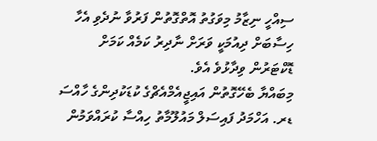ސިއްހީ ނިޒާމު މިވަގުތު އޮތްގޮތުން ފަރުވާ ނުދެވި އެހާ ހިސާބަށް ދިއުމަކީ ވަރަށް ނާދިރު ކަމެއް ކަމަށް ޑޮކްޓަރުން ވިދާޅުވެ އެވެ.
މިބައްޔާ ބެހޭގޮތުން އައިޖީއެމްއެޗްގެ ކުޑަކުދިންގެ ހާއްސަ ޑރ. އަހްމަދު ފައިސަލް މައުލޫމާތު ހިއްސާ ކުރައްވަމުން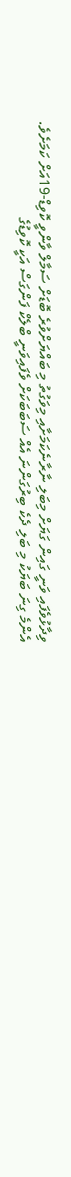ވިދާޅުވެފައި ވަނީ ގައިން ގަޔަށް މިބަލި ނާރާނެކަމަށާއި މިވަގުތު މި ބައްޔަށްވުރެ ބޮޑަށް ސަމާލް ވާންވީ ކޮވިޑް-19އަށް ކަމަށެވެ.
އެންމެ ގިނަ ބަޔަކު މި ބަލި ދެކެ ބިރުގަންނަ އެއް ސަބަބަކަށް ވެފައިވަނީ ބްލެކް ފަންގަސް އަކީ ކޮވިޑުގެ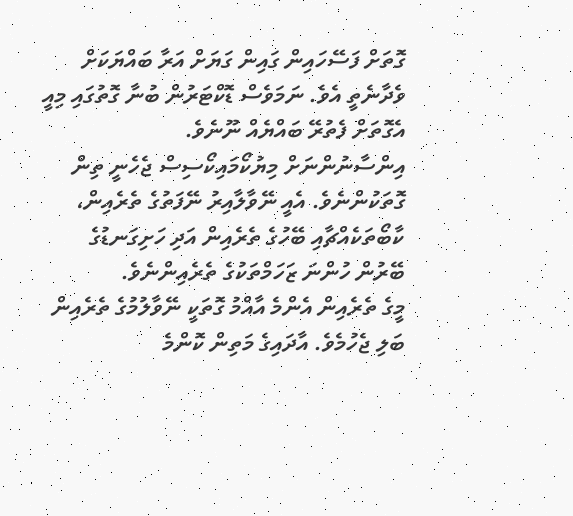ގޮތަށް ފަސޭހައިން ގައިން ގަޔަށް އަރާ ބައްޔަކަށް ވެދާނެތީ އެވެ. ނަމަވެސް ޑޮކްޓަރުން ބުނާ ގޮތުގައި މިއީ އެގޮތަށް ފެތުރޭ ބައްޔެއް ނޫނެވެ.
އިންސާނުންނަށް މިޔުކޯމައިކޯސިސް ޖެހެނީ ތިން ގޮތަކުންނެވެ. އެއީ ނޭވާލާއިރު ނޭފަތުގެ ތެރެއިން، ކާބޯތަކެއްޗާއި ބޭހުގެ ތެރެއިން އަދި ހަށިގަނޑުގެ ބޭރުން ހުންނަ ޒަހަމްތަކުގެ ތެރެއިންނެވެ.
މީގެ ތެރެއިން އެންމެ އާއްމު ގޮތަކީ ނޭވާލުމުގެ ތެރެއިން ބަލި ޖެހުމެވެ. އާދައިގެ މަތިން ކޮންމެ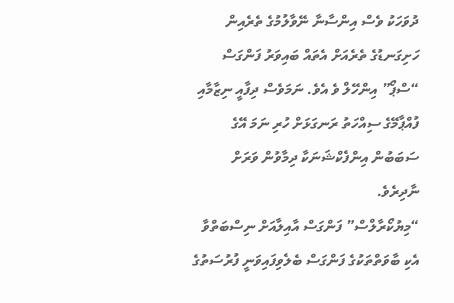ދުވަހަކު ވެސް އިންސާނާ ނޭވާލުމުގެ ތެރެއިން ހަށިގަނޑުގެ ތެރެއަށް އެތައް ބައިވަރު ފަންގަސް “ސްޕޯ” އިންހޭލް ވެ އެވެ. ނަމަވެސް ދިފާއީ ނިޒާމާއި ފުއްޕާމޭގެ ސިއްހަތު ރަނގަޅަށް ހުރި ނަމަ އޭގެ ސަބަބުން އިންފެކްޝަނަކާ ދިމާވުން ވަރަށް ނާދިރެވެ.
“މިޔުކޯރާލްސް” ފަންގަސް އާއިލާއަށް ނިސްބަތްވާ އެކި ބާވަތްތަކުގެ ފަންގަސް ބެލެވިފައިވަނީ ފުރުސަތުގެ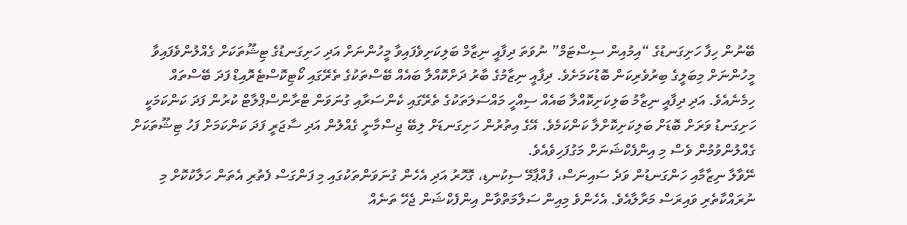ބޭނުން ހިފާ ހަށިގަނޑުގެ “އިމުއިން ސިސްޓަމް” ނުވަތަ ދިފާއީ ނިޒާމް ބަލިކަށިވެފައިވާ މީހުންނަށް އަދި ހަށިގަނޑުގެ ޓިޝޫތަކަށް ގެއްލުންވެފައިވާ މީހުންނަށް މިބަލީގެ ބިރުވެރިކަން ބޮޑުކަމަށެވެ. ދިފާއީ ނިޒާމުގެ ބާރު ދަށްކޮއްލާ ބައެއް ބޭސްތަކުގެ ތެރޭގައި ކޯޓިކޮސްޓެރޮއިޑް ފަދަ ބޭސްތައް ހިމެނެއެވެ. އަދި ދިފާއީ ނިޒާމު ބަލިކަށިކޮއްލާ ބައެއް ސިއްހީ މައްސަލަތަކުގެ ތެރޭގައި ކެންސަރާއި ގުނަވަން ޓްރާންސްޕްލާޓް ކުރުން ފަދަ ކަންކަމަކީ ހަށިގަނޑު ވަރަށް ބޮޑަށް ބަލިކަށިކޮށްލާ ކަންކަމެވެ. އޭގެ އިތުރުން ހަށިގަނޑަށް ލިބޭ ޖިސްމާނީ ގެއްލުން އަދި ސާޖަރީ ފަދަ ކަންކަމަށް ފަހު ޓިޝޫތަކަށް ގެއްލުންވުމުން ވެސް މި އިންފެކްޝަނަށް މަގުފަހިވެއެވެ.
ނޭވާލާ ނިޒާމާއި ހަންގަނޑުން ވަދެ ސައިނަސް، ފުއްޕާމޭ ސިކުނޑި، ގޮހޮރު އަދި އެހެން ގުނަވަންތަކުގައި މި ފަންގަސް ފެތުރި އެތަން ހަލާކުކޮށް މި ނުރައްކާތެރި ވައިރަސް މަރާލާއެވެ. އެހެންވެ މިއިން ސަލާމަތްވާން އިންފެކްޝަން ޖެހޭ ތަނެއް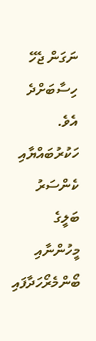ނަގަން ޖެހޭ ހިސާބަށްދެ އެވެ. ހަކުރުބައްޔާއި ކެންސަރު ބަލީގެ މީހުންނާއި ބޯންމެރޯހަދާފައި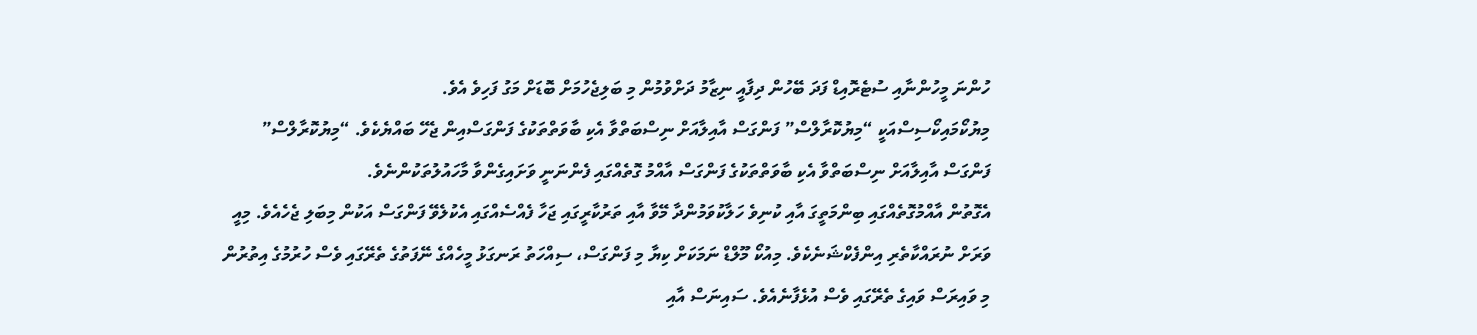ހުންނަ މީހުންނާއި ސުޓެރޮއިޑް ފަދަ ބޭހުން ދިފާއީ ނިޒާމު ދަށްވުމުން މި ބަލިޖެހުމަށް ބޮޑަށް މަގު ފަހިވެ އެވެ.
މިޔުކޯމައިކޯސިސްއަކީ “މިޔުކޮރާލްސް” ފަންގަސް އާއިލާއަށް ނިސްބަތްވާ އެކި ބާވަތްތަކުގެ ފަންގަސްއިން ޖެހޭ ބައްޔެކެވެ. “މިޔުކޮރާލްސް” ފަންގަސް އާއިލާއަށް ނިސްބަތްވާ އެކި ބާވަތްތަކުގެ ފަންގަސް އާއްމު ގޮތެއްގައި ފެންނަނީ ވަށައިގެންވާ މާހައުލުތަކުންނެވެ.
އެގޮތުން އާއްމުގޮތެއްގައި ބިންމަތީގަ އާއި ކުނިވެ ހަލާކުވަމުންދާ މޭވާ އާއި ތަރުކާރީގައި ޖަހާ ފެއްސެއްގައި އެކުލެވޭ ފަންގަސް އަކުން މިބަލި ޖެހެއެވެ. މިއީ ވަރަށް ނުރައްކާތެރި އިންފެކްޝަނެކެވެ. މިއުކޯ މޫލްޑް ނަމަކަށް ކިޔާ މި ފަންގަސް، ސިއްހަތު ރަނގަޅު މީހެއްގެ ނޭފަތުގެ ތެރޭގައި ވެސް ހުރުމުގެ އިތުރުން މި ވައިރަސް ވައިގެ ތެރޭގައި ވެސް އުޅެފާނެއެވެ. ސައިނަސް އާއި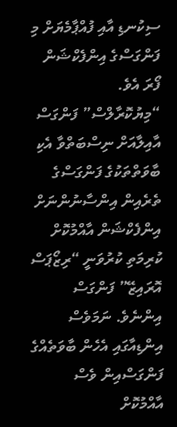ސިކުނޑި އާއި ފުއްޕާމެޔަށް މި ފަންގަސްގެ އިންފެކްޝަން ފޯރަ އެވެ.
“މިޔުކޮރާލްސް” ފަންގަސް އާއިލާއަށް ނިސްބަތްވާ އެކި ބާވަތްތަކުގެ ފަންގަސްގެ ތެރެއިން އިންސާނުންނަށް އިންފެކްޝަން އާއްމުކޮށް ކުރިމަތި ކުރުވަނީ “ރިޒޯޕަސް އޮރައިޒޭ” ފަންގަސް އިންނެވެ. ނަމަވެސް އިންޑިއާގައި އެހެން ބާވަތެއްގެ ފަންގަސްއިން ވެސް އާއްމުކޮށް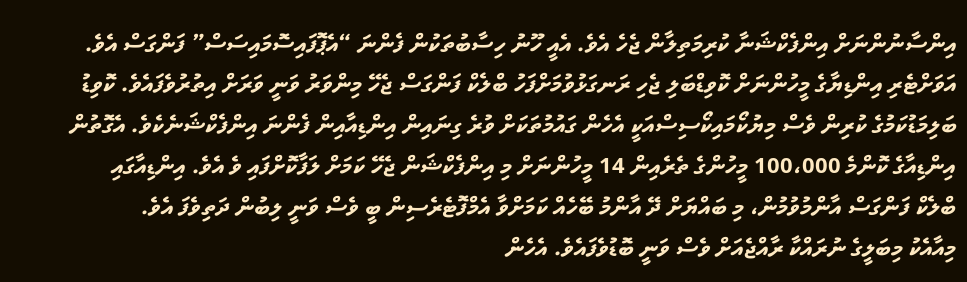އިންސާނުންނަށް އިންފެކްޝަނާ ކުރިމަތިލާން ޖެހެ އެވެ. އެއީ ހޫނު ހިސާބުތަކުން ފެންނަ “އެޕޮފައިސޮމައިސަސް” ފަންގަސް އެވެ.
އަވަށްޓެރި އިންޑިޔާގެ މީހުންނަށް ކޮވިޑްބަލި ޖެހި ރަނގަޅުވުމަށްފަހު ބްލެކް ފަންގަސް ޖެހޭ މިންވަރު ވަނީ ވަރަށް އިތުރުވެފައެވެ. ކޮވިޑު ބަލިމަޑުކަމުގެ ކުރިން ވެސް މިޔުކޯމައިކޯސިސްއަކީ އެހެން ގައުމުތަކަށް ވުރެ ގިނައިން އިންޑިއާއިން ފެންނަ އިންފެކްޝަނެކެވެ. އެގޮތުން އިންޑިއާގެ ކޮންމެ 100،000 މީހުންގެ ތެރެއިން 14 މީހުންނަށް މި އިންފެކްޝަން ޖެހޭ ކަމަށް ލަފާކޮށްފައި ވެ އެވެ. އިންޑިއާގައި ބްލެކް ފަންގަސް އާންމުވުމުން، މި ބައްޔަށް ދޭ އާންމު ބޭހެއް ކަމަށްވާ އެމްފޮޓެރެސިން ބީ ވެސް ވަނީ ލިބުން ދަތިވެފަ އެވެ.
މިއާއެކު މިބަލީގެ ނުރައްކާ ރާއްޖެއަށް ވެސް ވަނީ ބޮޑުވެފައެވެ. އެހެން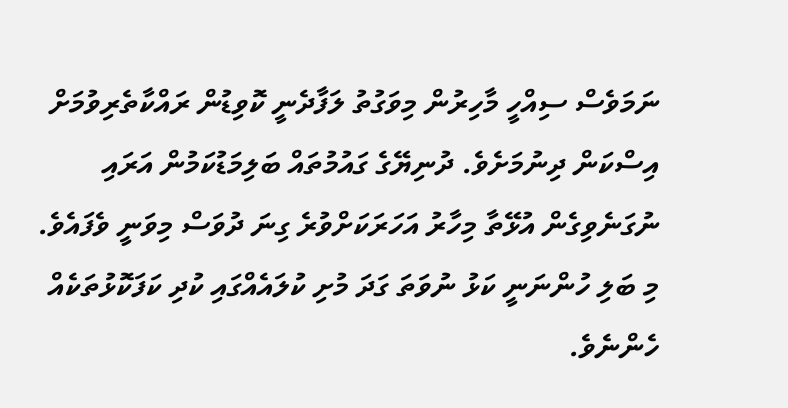ނަމަވެސް ސިއްހީ މާހިރުން މިވަގުތު ލަފާދެނީ ކޮވިޑުން ރައްކާތެރިވުމަށް އިސްކަން ދިނުމަށެވެ. ދުނިޔޭގެ ގައުމުތައް ބަލިމަޑުކަމުން އަރައި ނުގަނެވިގެން އުޅޭތާ މިހާރު އަހަރަކަށްވުރެ ގިނަ ދުވަސް މިވަނީ ވެފައެވެ.
މި ބަލި ހުންނަނީ ކަޅު ނުވަތަ ގަދަ މުށި ކުލައެއްގައި ކުދި ކަފަކޮޅުތަކެއް ހެންނެވެ.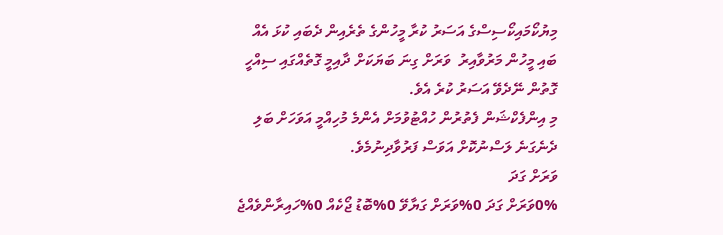މިޔުކޯމައިކޯސިސްގެ އަސަރު ކުރާ މީހުންގެ ތެރެއިން ދެބައި ކުޅަ އެއް ބައި މީހުން މަރުވާއިރު  ވަރަށް ގިނަ ބަޔަކަށް ދާއިމީ ގޮތެއްގައި ސިއްހީ ގޮތުން ނޭދެވޭ އަސަރު ކުރެ އެވެ.
މި އިންފެކްޝަން ފެތުރުން ހުއްޓުވުމަށް އެންމެ މުހިއްމީ އަވަހަށް ބަލި ދެނެގަނެ ލަސްނުކޮށް އަވަސް ފަރުވާދިނުމެވެ.
ވަރަށް ގަދަ
0%ވަރަށް ގަދަ 0%ވަރަށް ގަޔާވޭ 0%ބޮޑު ޖޯކެއް 0%ހައިރާންވެއްޖެ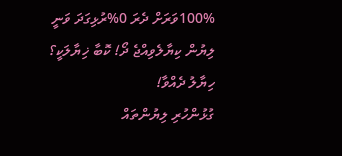100%ވަރަށް ދެރަ 0%ރުޅިގަދަ ވަނީ
ލިޔުން ކިޔާލެވިއްޖެ ދޯ! ކޮބާ ޚިޔާލަކީ؟
ހިޔާލު ދެއްވާ!
ގުޅުންހުރި ލިޔުންތައް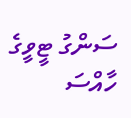ސަންގު ޓީވީގެ ހާއްސަ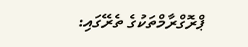ޕްރޮގްރާމްތަކުގެ ތެރޭގައި: